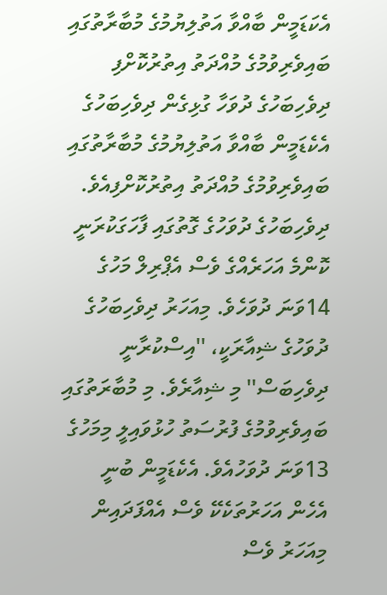އެކަޑަމީން ބާއްވާ އަތުލިޔުމުގެ މުބާރާތުގައި ބައިވެރިވުމުގެ މުއްދަތު އިތުރުކޮށްފި
ދިވެހިބަހުގެ ދުވަހާ ގުޅިގެން ދިވެހިބަހުގެ އެކެޑަމީން ބާއްވާ އަތުލިޔުމުގެ މުބާރާތުގައި ބައިވެރިވުމުގެ މުއްދަތު އިތުރުކޮށްފިއެވެ. ދިވެހިބަހުގެ ދުވަހުގެ ގޮތުގައި ފާހަގަކުރަނީ ކޮންމެ އަހަރެއްގެ ވެސް އެޕްރިލް މަހުގެ 14ވަނަ ދުވަހެވެ. މިއަހަރު ދިވެހިބަހުގެ ދުވަހުގެ ޝިއާރަކީ، ''އިސްކުރާނީ ދިވެހިބަސް'' މި ޝިއާރެވެ. މި މުބާރަތުގައި ބައިވެރިވުމުގެ ފުރުސަތު ހުޅުވައިލީ މިމަހުގެ 13ވަނަ ދުވަހުއެވެ. އެކެޑަމީން ބުނީ އެހެން އަހަރުތަކެކޭ ވެސް އެއްފަދައިން މިއަހަރު ވެސް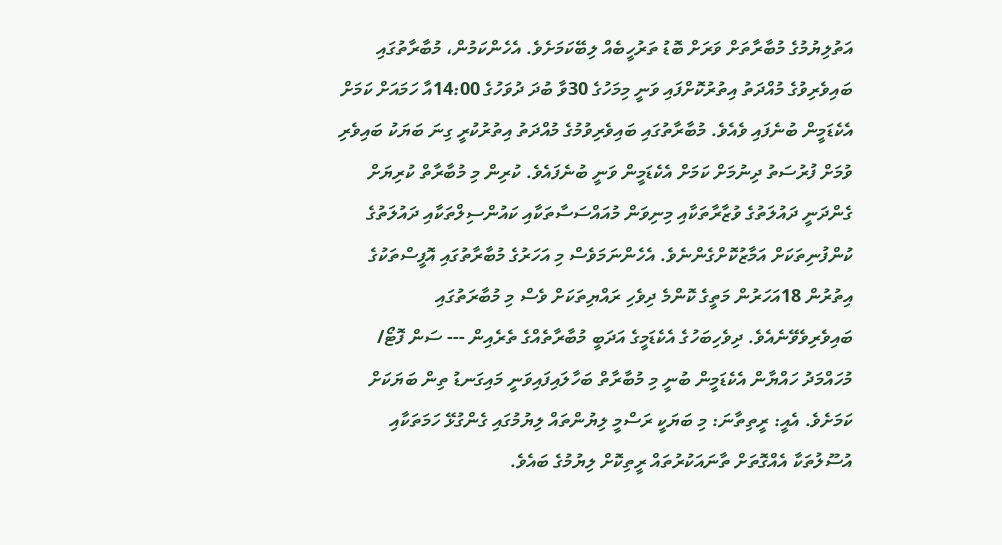އަތުލިޔުމުގެ މުބާރާތަށް ވަރަށް ބޮޑު ތަރުހީބެއް ލިބޭކަމަށެވެ. އެހެންކަމުން، މުބާރާތުގައި ބައިވެރިވުގެ މުއްދަތު އިތުރުކޮށްފައި ވަނީ މިމަހުގެ 30ވާ ބުދަ ދުވަހުގެ 14:00އާ ހަމައަށް ކަމަށް އެކެޑަމީން ބުނެފައި ވެއެވެ. މުބާރާތުގައި ބައިވެރިވުމުގެ މުއްދަތު އިތުރުކުރީ ގިނަ ބަޔަކު ބައިވެރި ވުމަށް ފުރުސަތު ދިނުމަށް ކަމަށް އެކެޑަމީން ވަނީ ބުނެފައެވެ. ކުރިން މި މުބާރާތް ކުރިޔަށް ގެންދަނީ ދައުލަތުގެ ވުޒާރާތަކާއި މިނިވަން މުއައްސަސާތަކާއި ކައުންސިލްތަކާއި ދައުލަތުގެ ކުންފުނިތަކަށް އަމާޒުކޮށްގެންނެވެ. އެހެންނަމަވެސް މި އަހަރުގެ މުބާރާތުގައި އޮފީސްތަކުގެ އިތުރުން 18އަހަރުން މަތީގެ ކޮންމެ ދިވެހި ރައްޔިތަކަށް ވެސް މި މުބާރަތުގައި ބައިވެރިވެވޭނެއެވެ. ދިވެހިބަހުގެ އެކެޑަމީގެ އަދަބީ މުބާރާތެއްގެ ތެރެއިން --- ސަން ފޮޓޯ/ މުހައްމަދު ހައްޔާން އެކެޑަމީން ބުނީ މި މުބާރާތް ބަހާލައިފައިވަނީ މައިގަނޑު ތިން ބަޔަކަށް ކަމަށެވެ. އެއީ: ރީތިތާނަ: މި ބަޔަކީ ރަސްމީ ލިޔުންތައް ލިޔުމުގައި ގެންގުޅޭ ހަމަތަކާއި އުސޫލުތަކާ އެއްގޮތަށް ތާނައަކުރުތައް ރީތިކޮށް ލިޔުމުގެ ބައެވެ.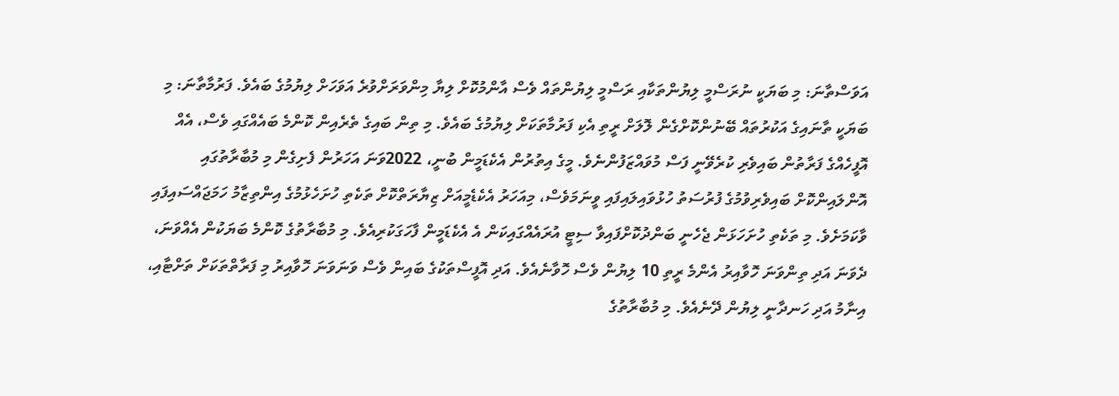އަވަސްތާނަ: މި ބަޔަކީ ނުރަސްމީ ލިޔުންތަކާއި ރަސްމީ ލިޔުންތައް ވެސް އާންމުކޮށް ލިޔާ މިންވަރަށްވުރެ އަވަހަށް ލިޔުމުގެ ބައެވެ. ފަރުމާތާނަ: މި ބަޔަކީ ތާނައިގެ އަކުރުތައް ބޭނުންކޮށްގެން ލޮލަށް ރީތި އެކި ފަރުމާތަކަށް ލިޔުމުގެ ބައެވެ. މި ތިން ބައިގެ ތެރެއިން ކޮންމެ ބައެއްގައި ވެސް، އެއް އޮފީހެއްގެ ފަރާތުން ބައިވެރި ކުރެވޭނީ ފަސް މުވައްޒަފުންނެވެ. މީގެ އިތުރުން އެކެޑަމީން ބުނީ، 2022ވަނަ އަހަރުން ފެށިގެން މި މުބާރާތުގައި އޮންލައިންކޮށް ބައިވެރިވުމުގެ ފުރުސަތު ހުޅުވައިލައިފައި ވީނަމަވެސް، މިއަހަރު އެކެޑެމީއަށް ޒިޔާރަތްކޮށް ތަކެތި ހުށަހެޅުމުގެ އިންތިޒާމު ހަމަޖައްސައިފައި ވާކަމަށެވެ. މި ތަކެތި ހުށަހަޅަން ޖެހެނީ ބަންދުކޮށްފައިވާ ސިޓީ އުރައެއްގައިކަން އެ އެކެޑަމީން ފާހަގަކުރިއެވެ. މި މުބާރާތުގެ ކޮންމެ ބަޔަކުން އެއްވަނަ، ދެވަނަ އަދި ތިންވަނަ ހޮވާއިރު އެންމެ ރީތި 10 ލިޔުން ވެސް ހޮވާނެއެވެ. އަދި އޮފީސްތަކުގެ ބައިން ވެސް ވަނަވަނަ ހޮވާއިރު މި ފަރާތްތަކަށް ތަށްޓާއި، އިނާމު އަދި ހަނދާނީ ލިޔުން ދޭނެއެވެ. މި މުބާރާތުގެ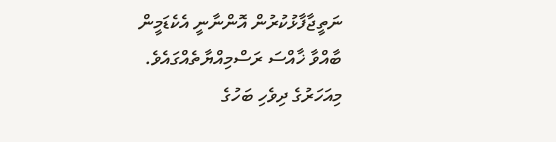ނަތީޖާފާޅުކުރުން އޮންނާނީ އެކެޑަމީން ބާއްވާ ޚާއްސަ ރަސްމިއްޔާތެއްގައެވެ. މިއަހަރުގެ ދިވެހި ބަހުގެ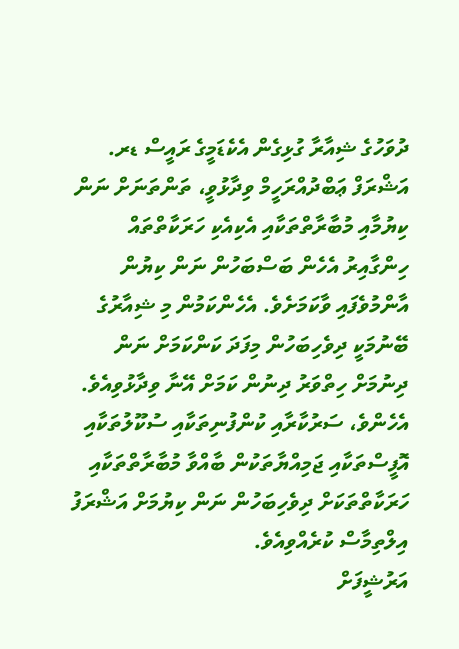ދުވަހުގެ ޝިއާރާ ގުޅިގެން އެކެޑަމީގެ ރައީސް ޑރ. އަޝްރަފް ޢަބްދުއްރަހީމް ވިދާޅުވީ، ތަންތަނަށް ނަން ކިޔުމާއި މުބާރާތްތަކާއި އެކިއެކި ހަރަކާތްތައް ހިންގާއިރު އެހެން ބަސްބަހުން ނަން ކިޔުން އާންމުވެފައި ވާކަމަށެވެ. އެހެންކަމުން މި ޝިއާރުގެ ބޭނުމަކީ ދިވެހިބަހުން މިފަދަ ކަންކަމަށް ނަން ދިނުމަށް ހިތްވަރު ދިނުން ކަމަށް އޭނާ ވިދާޅުވިއެވެ. އެހެންވެ، ސަރުކާރާއި ކުންފުނިތަކާއި ސުކޫލުތަކާއި އޮފީސްތަކާއި ޖަމިއްޔާތަކުން ބާއްވާ މުބާރާތްތަކާއި ހަރަކާތްތަކަށް ދިވެހިބަހުން ނަން ކިޔުމަށް އަޝްރަފު އިލްތިމާސް ކުރެއްވިއެވެ.
އަރުޝީފަށް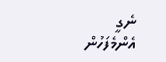ނެގީ
އެންމެފަހުން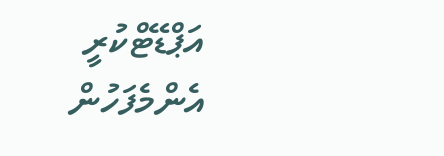އަޕްޑޭޓްކުރީ
އެންމެފަހުން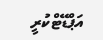އަޕްޑޭޓްކުރީ